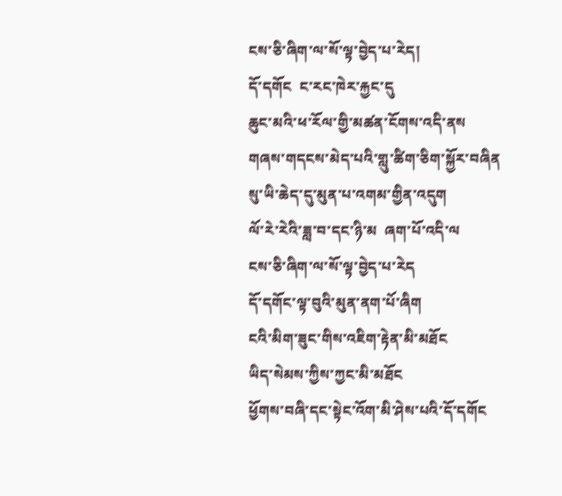ངས་ཅི་ཞིག་ལ་སོ་ལྟ་བྱེད་པ་རེད།
དོ་དགོང  ང་རང་ཁེར་རྐྱང་དུ
ཆུང་མའི་ཕ་རོལ་གྱི་མཚན་ངོགས་འདི་ནས
གཞས་གདངས་མེད་པའི་གླུ་ཚིག་ཅིག་སྐྱོར་བཞིན
སུ་ཡི་ཆེད་དུ་མུན་པ་འགམ་གྱིན་འདུག
ལོ་རེ་རེའི་ཟླ་བ་དང་ཉི་མ  ཞག་པོ་འདི་ལ
ངས་ཅི་ཞིག་ལ་སོ་ལྟ་བྱེད་པ་རེད
དོ་དགོང་ལྟ་བུའི་མུན་ནག་པོ་ཞིག
ངའི་མིག་ཟུང་གིས་འཇིག་རྟེན་མི་མཐོང
ཡིད་སེམས་ཀྱིས་ཀྱང་མི་མཐོང
ཕྱོགས་བཞི་དང་སྟེང་འོག་མི་ཤེས་པའི་དོ་དགོང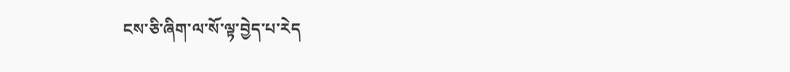ངས་ཅི་ཞིག་ལ་སོ་ལྟ་བྱེད་པ་རེད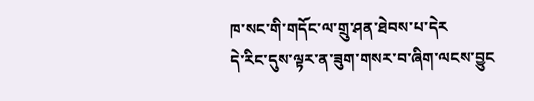ཁ་སང་གི་གདོང་ལ་གྲུ་ཤན་ཐེབས་པ་དེར
དེ་རིང་དུས་ལྟར་ན་ཟུག་གསར་བ་ཞིག་ལངས་བྱུང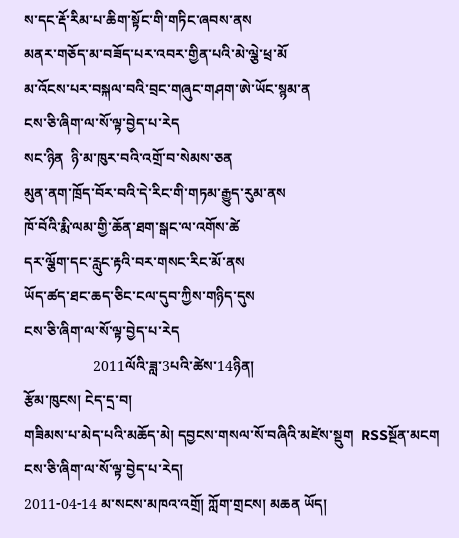ས་དང་རྡོ་རིམ་པ་ཆིག་སྟོང་གི་གཏིང་ཞབས་ནས
མནར་གཅོད་མ་བཟོད་པར་འབར་གྱིན་པའི་མེ་ལྕེ་ཕྲ་མོ
མ་འོངས་པར་བསྐལ་བའི་བྲང་གཞུང་གཤག་ཨེ་ཡོང་སྙམ་ན
ངས་ཅི་ཞིག་ལ་སོ་ལྟ་བྱེད་པ་རེད
སང་ཉིན  ཉི་མ་ཁུར་བའི་འགྲོ་བ་སེམས་ཅན
མུན་ནག་ཁྲོད་བོར་བའི་དེ་རིང་གི་གཏམ་རྒྱུད་རུམ་ནས
ཁོ་བོའི་རྨི་ལམ་གྱི་ཆོན་ཐག་སྒང་ལ་འགོས་ཚེ
དར་ལྕོག་དང་རླུང་རྟའི་བར་གསང་རིང་མོ་ནས
ཡོད་ཚད་ཐང་ཆད་ཅིང་ངལ་དུབ་ཀྱིས་གཉིད་དུས
ངས་ཅི་ཞིག་ལ་སོ་ལྟ་བྱེད་པ་རེད
                   2011ལོའི་ཟླ་3པའི་ཚེས་14ཉིན།
རྩོམ་ཁུངས། ངེད་དྲ་བ།
གཟིམས་པ་མེད་པའི་མཆོད་མེ། དབྱངས་གསལ་སོ་བཞིའི་མཛེས་སྡུག  RSSསྔོན་མངག
ངས་ཅི་ཞིག་ལ་སོ་ལྟ་བྱེད་པ་རེད།
2011-04-14 མ་སངས་མཁའ་འགྲོ། ཀློག་གྲངས། མཆན ཡོད།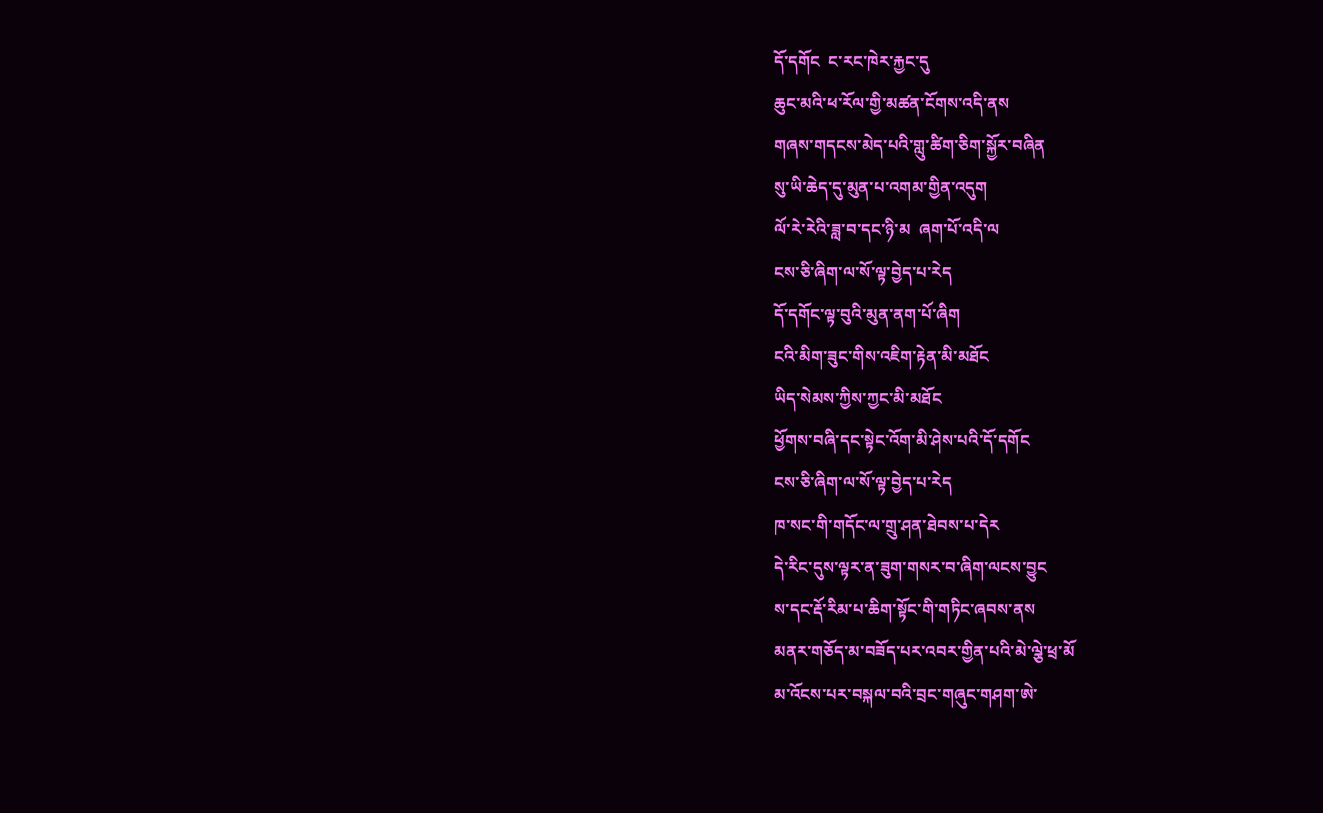དོ་དགོང  ང་རང་ཁེར་རྐྱང་དུ
ཆུང་མའི་ཕ་རོལ་གྱི་མཚན་ངོགས་འདི་ནས
གཞས་གདངས་མེད་པའི་གླུ་ཚིག་ཅིག་སྐྱོར་བཞིན
སུ་ཡི་ཆེད་དུ་མུན་པ་འགམ་གྱིན་འདུག
ལོ་རེ་རེའི་ཟླ་བ་དང་ཉི་མ  ཞག་པོ་འདི་ལ
ངས་ཅི་ཞིག་ལ་སོ་ལྟ་བྱེད་པ་རེད
དོ་དགོང་ལྟ་བུའི་མུན་ནག་པོ་ཞིག
ངའི་མིག་ཟུང་གིས་འཇིག་རྟེན་མི་མཐོང
ཡིད་སེམས་ཀྱིས་ཀྱང་མི་མཐོང
ཕྱོགས་བཞི་དང་སྟེང་འོག་མི་ཤེས་པའི་དོ་དགོང
ངས་ཅི་ཞིག་ལ་སོ་ལྟ་བྱེད་པ་རེད
ཁ་སང་གི་གདོང་ལ་གྲུ་ཤན་ཐེབས་པ་དེར
དེ་རིང་དུས་ལྟར་ན་ཟུག་གསར་བ་ཞིག་ལངས་བྱུང
ས་དང་རྡོ་རིམ་པ་ཆིག་སྟོང་གི་གཏིང་ཞབས་ནས
མནར་གཅོད་མ་བཟོད་པར་འབར་གྱིན་པའི་མེ་ལྕེ་ཕྲ་མོ
མ་འོངས་པར་བསྐལ་བའི་བྲང་གཞུང་གཤག་ཨེ་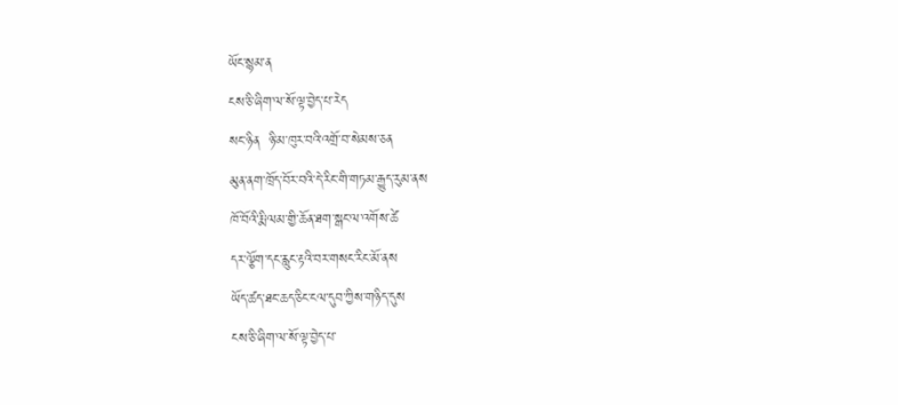ཡོང་སྙམ་ན
ངས་ཅི་ཞིག་ལ་སོ་ལྟ་བྱེད་པ་རེད
སང་ཉིན  ཉི་མ་ཁུར་བའི་འགྲོ་བ་སེམས་ཅན
མུན་ནག་ཁྲོད་བོར་བའི་དེ་རིང་གི་གཏམ་རྒྱུད་རུམ་ནས
ཁོ་བོའི་རྨི་ལམ་གྱི་ཆོན་ཐག་སྒང་ལ་འགོས་ཚེ
དར་ལྕོག་དང་རླུང་རྟའི་བར་གསང་རིང་མོ་ནས
ཡོད་ཚད་ཐང་ཆད་ཅིང་ངལ་དུབ་ཀྱིས་གཉིད་དུས
ངས་ཅི་ཞིག་ལ་སོ་ལྟ་བྱེད་པ་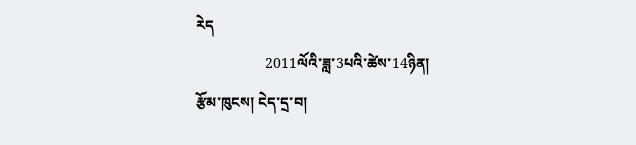རེད
                   2011ལོའི་ཟླ་3པའི་ཚེས་14ཉིན།
རྩོམ་ཁུངས། ངེད་དྲ་བ།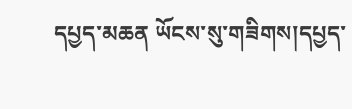དཔྱད་མཆན ཡོངས་སུ་གཟིགས།དཔྱད་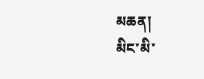མཆན།
མིང་མི་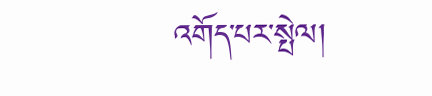འགོད་པར་སྤེལ།